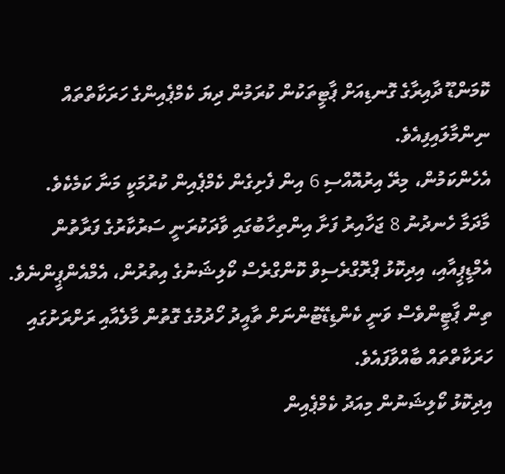ކޮމަންޑޫ ދާއިރާގެ ގޮނޑިއަށް ޕާޓީތަކުން ކުރަމުން ދިޔަ ކެމްޕެއިންގެ ހަރަކާތްތައް ނިންމާލައިފިއެވެ.
އެހެންކަމުން، މިރޭ އިރުއޮއްސި 6 އިން ފެށިގެން ކެމްޕެއިން ކުރުމަކީ މަނާ ކަމެކެވެ.
މާދަމާ ހެނދުނު 8 ޖަހާއިރު ފަށާ އިންތިހާބުގައި ވާދަކުރަނީ ސަރުކާރުގެ ފަރާތުން އެމްޑީޕީއާއި، އިދިކޮޅު ޕްރޮގްރެސިވް ކޮންގްރެސް ކޯލިޝަނުގެ އިތުރުން، އެމްއެންޕީންނެވެ. ތިން ޕާޓީންވެސް ވަނީ ކެންޑިޑޭޓުންނަށް ތާއީދު ހޯދުމުގެ ގޮތުން މާލެއާއި ރަށްރަށުގައި ހަރަކާތްތައް ބާއްވާފައެވެ.
އިދިކޮޅު ކޯލިޝަނުން މިއަދު ކެމްޕެއިން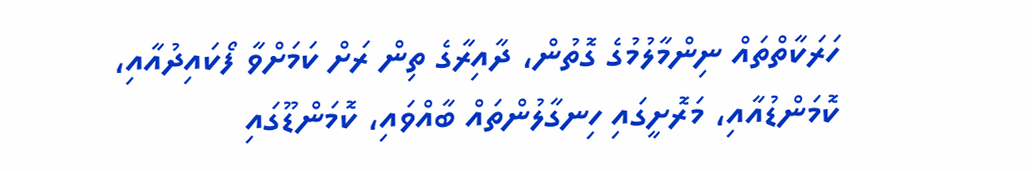ހަރަކާތްތައް ނިންމާލުމުގެ ގޮތުން، ދާއިރާގެ ތިން ރަށް ކަމަށްވާ ފޯކައިދުއާއި، ކޮމަންޑުއާއި، މަރޮށީގައި ހިނގާލުންތައް ބާއްވައި، ކޮމަންޑޫގައި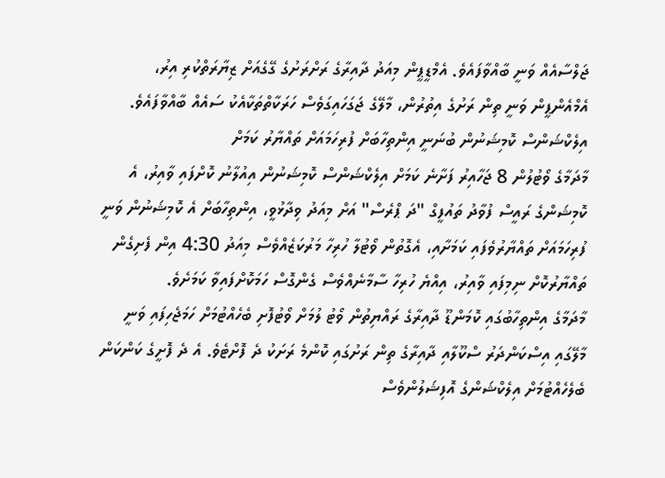ޖަލްސާއެއް ވަނީ ބާއްވާފައެވެ. އެމްޑީޕީން މިއަދު ދާއިރާގެ ރަށްރަށުގެ ގޭގެއަށް ޒިޔާރަތްކުރި އިރު، އެމްއެންޕީން ވަނީ ތިން ރަށުގެ އިތުރުން، މާލޭގެ ޖަގަހައިގަވެސް ހަރަކާތްތަކާއެކު ސައެއް ބާއްވާފައެވެ.
އިލެކްޝަންސް ކޮމިޝަނުން ބުނަނީ އިންތިހާބަށް ފުރިހަމައަށް ތައްޔާރު ކަމަށް
މާދަމާގެ ވޯޓުލުން 8 ޖަހާއިރު ފަށާނެ ކަމަށް އިލެކްޝަންސް ކޮމިޝަނުން އިއުލާނު ކޮށްފައި ވާއިރު، އެ ކޮމިޝަންގެ ރައީސް ފުވާދު ތައުފީގް "ދަ ޕްރެސް" އަށް މިއަދު ވިދާޅުވީ، އިންތިހާބަށް އެ ކޮމިޝަނުން ވަނީ ފުރިހަމައަށް ތައްޔާރުވެފައި ކަމަށާއި، އެގޮތުން ވޯޓުލާ ހުރިހާ މަރުކަޒެއްވެސް މިއަދު 4:30 އިން ފެށިގެން ތައްޔާރުކޮށް ނިމިފައި ވާއިރު، އިއްޔެ ހުރިހާ ސާމާނެއްވެސް ގެންގޮސް ހަމަކޮށްފައިވާ ކަމަށެވެ.
މާދަމާގެ އިންތިހާބުގައި ކޮމަންޑޫ ދާއިރާގެ ރައްޔިތުން ވޯޓު ލުމަށް ވޯޓުފޮށި ބެހެއްޓުމަށް ހަމަޖެހިފައި ވަނީ މާލޭގައި އިސްކަންދަރު ސްކޫލާއި ދާއިރާގެ ތިން ރަށުގައި ކޮންމެ ރަށަކު ދެ ފޮށްޓެވެ. އެ ދެ ފޮށީގެ ކަންކަން ބެލެހެއްޓުމަށް އިލެކްޝަންގެ އޮފިޝަލުންވެސް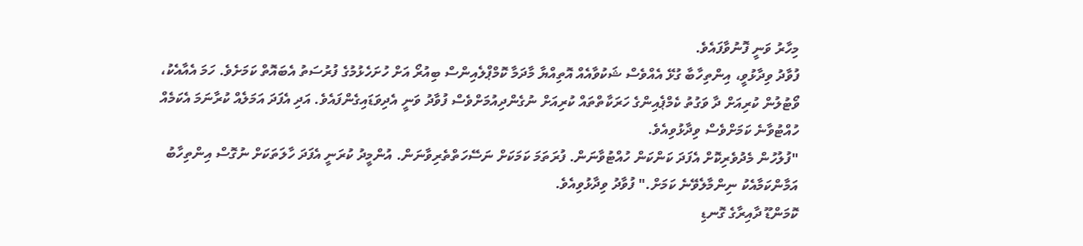މިހާރު ވަނީ ފޮނުވާފައެވެ.
ފުވާދު ވިދާޅުވީ، އިންތިހާބާ ގުޅޭ އެއްވެސް ޝަކުވާއެއް އޮތިއްޔާ މާދަމާ ކޮމްޕްލެއިންސް ބިއުރޯ އަށް ހުށަހެޅުމުގެ ފުރުސަތު އެބައޮތް ކަމަށެވެ. ހަމަ އެއާއެކު، ވޯޓުލުން ކުރިއަށް ދާ ވަގުތު ކެމްޕެއިންގެ ހަރަކާތްތައް ކުރިއަށް ނުގެންދިއުމަށްވެސް ފުވާދު ވަނީ އެދިވަޑައިގެންފައެވެ. އަދި އެފަދަ އަމަލެއް ކުރާނަމަ އެކަމެއް ހުއްޓުވާނެ ކަމަށްވެސް ވިދާޅުވިއެވެ.
"ފުލުހުން މެދުވެރިކޮށް އެފަދަ ކަންކަން ހުއްޓުވާނަން. ފުރަތަމަ ކަމަކަށް ނަސޭހަތްތެރިވާނަން. އުންމީދު ކުރަނީ އެފަދަ ހާލަތަކަށް ނުގޮސް އިންތިހާބު އަމާންކަމާއެކު ނިންމާލެވޭނެ ކަމަށް." ފުވާދު ވިދާޅުވިއެވެ.
ކޮމަންޑޫ ދާއިރާގެ ގޮނޑި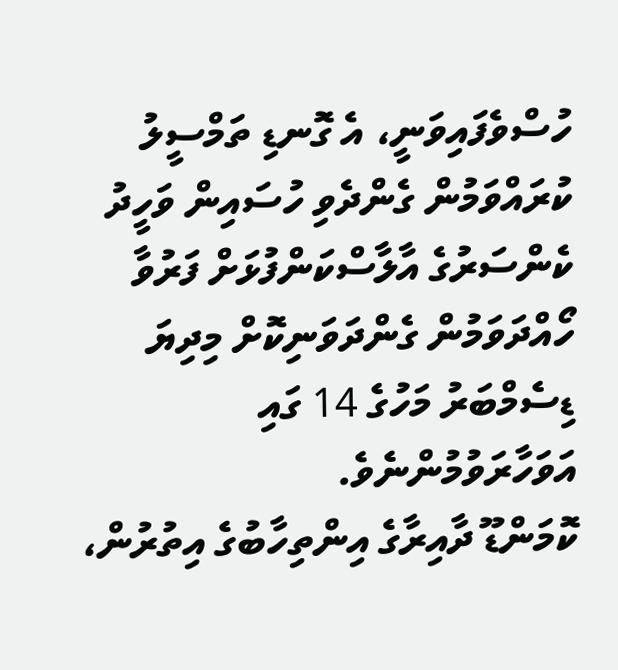ހުސްވެފައިވަނީ، އެ ގޮނޑި ތަމްސީލު ކުރައްވަމުން ގެންދެވި ހުސައިން ވަހީދު ކެންސަރުގެ އާލާސްކަންފުޅަށް ފަރުވާ ހޯއްދަވަމުން ގެންދަވަނިކޮށް މިދިޔަ ޑިސެމްބަރު މަހުގެ 14 ގައި އަވަހާރަވުމުންނެވެ.
ކޮމަންޑޫ ދާއިރާގެ އިންތިހާބުގެ އިތުރުން،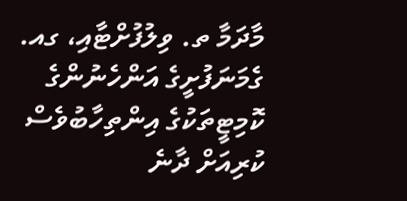މާދަމާ ތ. ވިލުފުށްޓާއި، ގއ. ގެމަނަފުށީގެ އަންހެނުންގެ ކޮމިޓީތަކުގެ އިންތިހާބުވެސް ކުރިއަށް ދާނެ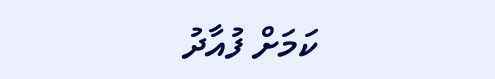ކަމަށް ފުއާދު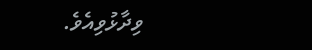ވިދާޅުވިއެވެ.